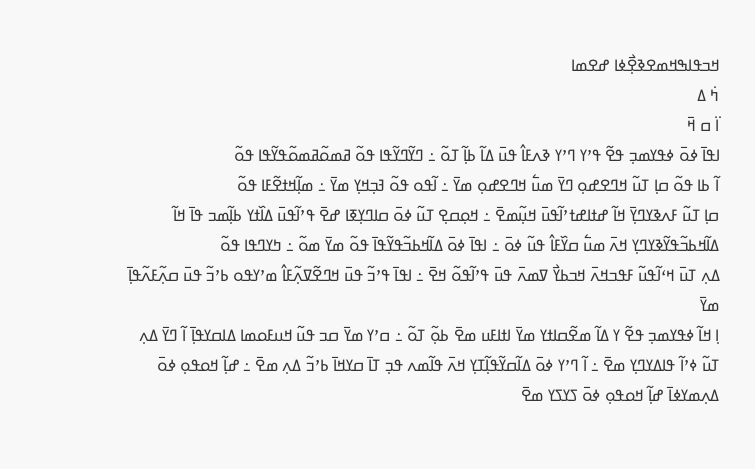ߞߏߟߊߒߞߘߐߢߐ߲߯ߦߊ ߝߐߘߊ
ߤ߭ ߡ
ߊ߳ ߛ ߞ߫
ߊߟߊ߫ ߦߋ߫ ߦߟߌߘߏ߲ ߟߐ߬ ߟߴߌ ߣߴߌ ߢߍߓߊ߮ ߟߎ߫ ߡߊ߬ ߕߊ߲߬ ߠߋ߬ ߸ ߣߌ߬ߣߌ߬ߟߊ ߟߋ߬ ߥߘߋ߬ߥߘߋ߬ߟߌ߬ߟߊ ߟߋ߬
ߊ߬ ߕߊ ߟߋ߬ ߛߊ߲ ߠߎ߬ ߞߣߐߝߋ߲ ߣߌ߫ ߘߎ߱ ߞߣߐߝߋ߲ ߘߌ߫ ߸ ߊ߬ߟߋ ߟߋ߬ ߔߏ߲ߞߌ߲ ߘߌ߫ ߸ ߘߊ߲߬ߞߙߐ߬ߓߊ ߟߋ߬
ߛߊ߲ ߠߎ߬ ߓߍߢߌߣߌ߲߫ ߞߊ߬ ߝߙߊߝߙߴߊ߬ߟߎ߫ ߞߎ߲߬ߘߐ߫ ߸ ߞߋ߲ߛߐ߲ ߠߎ߬ ߦߋ߫ ߛߊߣߌ߲ߧߊ ߝߐ߫ ߟߴߊ߬ߟߎ߫ ߡߊ߰ߙߌ ߕߊ߲߬ߘߏ ߟߊ߫ ߞߊ߬ ߡߊ߬ߞߕߏ߬ߟߌ߬ߢߌߣߌ߲ ߞߍ߫ ߘߎ߱ ߛߌ߰ߓߊ߮ ߟߎ߬ ߦߋ߫ ߸ ߊߟߊ߫ ߦߋ߫ ߡߊ߬ߞߕߏ߬ߟߌ߬ߟߊ߫ ߟߋ߬ ߘߌ߫ ߘߋ߬ ߸ ߤߌߣߟߊ ߟߋ߬
ߡߍ߲ ߠߎ߫ ߞߵߊ߬ߟߎ߬ ߓߟߏߞߍ߫ ߞߏߕߌ߯ ߜߘߍ߫ ߟߎ߫ ߟߴߊ߬ߟߋ߬ ߞߐ߫ ߸ ߊߟߊ߫ ߟߴߏ߬ ߟߎ߫ ߞߣߐ߬ߜߍ߲߬ߓߊ߮ ߘߴߌߟߋ ߕߴߏ߬ ߟߎ߫ ߛߍ߲߬ߓߍ߬ߟߊ߲߫ ߘߌ߫
ߊ߲ ߞߊ߬ ߦߟߌߘߏ߲ ߟߐ߬ ߌ ߡߊ߬ ߘߐ߬ߛߊߙߌ ߘߌ߫ ߊߙߊߓߎ ߘߐ߫ ߕߋ߲߬ ߠߋ߬ ߸ ߛߴߌ ߘߌ߫ ߛߏ ߟߎ߬ ߞߎߓߋߘߊ ߡߊߛߌߟߊ߲߫ ߊ߬ ߣߌ߫ ߡߍ߲ ߠߎ߬ ߦߴߊ߬ ߟߊߡߌߣߌ߲ ߘߐ߫ ߸ ߊ߬ ߣߴߌ ߦߋ߫ ߡߊ߬ߛߌ߬ߟߊ߲߬ߠߌ߲ ߞߍ߫ ߟߊ߬ߘߍ ߟߏ߲ ߠߊ߫ ߛߌߞߊ߫ ߕߴߏ߬ ߡߍ߲ ߘߐ߫ ߸ ߝߊ߲߬ ߞߋߟߋ߲ ߦߋ߫ ߡߍ߲ߘߌߦߊ߫ ߝߊ߲߬ ߞߋߟߋ߲ ߦߋ߫ ߖߌߖߌ ߘߐ߫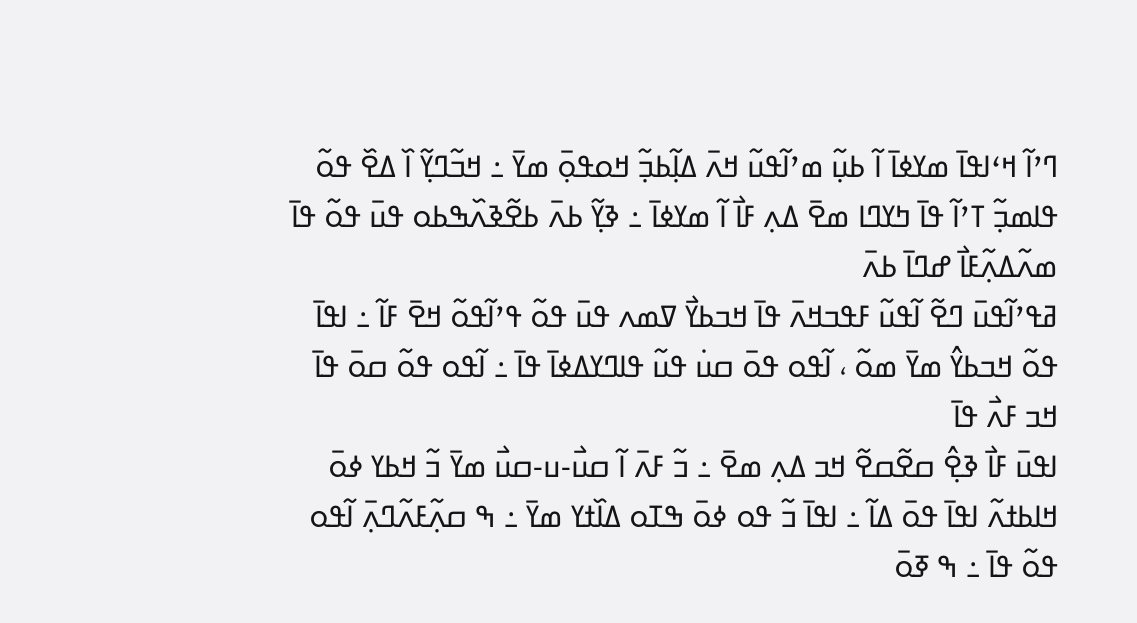ߣߴߊ߬ ߞߵߊߟߊ߫ ߘߌߦߊ߫ ߊ߬ ߕߎ߲߬ ߘߴߊ߬ߟߎ߬ ߞߍ߫ ߡߊ߲߬ߕߏ߲߬ ߞߋߟߋ߲߫ ߘߌ߫ ߸ ߞߏ߬ߣߌ߲߬ ߊ߰ ߡߐ߰ ߟߋ߬ ߟߊߘߏ߲߬ ߠߴߊ߬ ߟߊ߫ ߤߌߣߊ ߘߐ߫ ߡߍ߲ ߓߊ߯ ߊ߬ ߘߌߦߊ߫ ߸ ߢߌ߲߬ ߕߍ߫ ߕߐ߬ߢߍ߰ߒߕߋ ߟߎ߫ ߟߋ߬ ߟߊ߫ ߘߍ߬ߡߍ߲߬ߓߊ߯ ߝߣߊ߫ ߕߍ߫
ߥߟߴߊ߬ߟߎ߫ ߣߐ߬ ߊ߬ߟߎ߬ ߓߟߏߞߍ߫ ߟߊ߫ ߞߏߕߌ߯ ߜߘߍ ߟߎ߫ ߟߋ߬ ߟߴߊ߬ߟߋ߬ ߞߐ߫ ߓߊ߬ ߸ ߊߟߊ߫ ߟߋ߬ ߞߏߕߌ߮ ߘߌ߫ ߘߋ߬ ، ߊ߬ߟߋ ߟߋ߫ ߛߎ߭ ߟߎ߬ ߟߊߣߌߡߦߊ߫ ߟߊ߫ ߸ ߊ߬ߟߋ ߟߋ߬ ߛߋ߫ ߟߊ߫ ߞߏ ߓߍ߯ ߟߊ߫
ߊߟߎ߫ ߓߊ߯ ߢߐ߲߮ ߛߐ߬ߛߐ߬ ߞߏ ߡߍ߲ ߘߐ߫ ߸ ߏ߬ ߓߍ߫ ߊ߬ ߛߎ߯-ߎ-ߛߎ߯ ߘߌ߫ ߏ߬ ߞߕߌ ߦߋ߫ ߞߊߕߙߍ߬ ߊߟߊ߫ ߟߋ߫ ߡߊ߬ ߸ ߊߟߊ߫ ߏ߬ ߟߋ ߦߋ߫ ߒߠߋ ߡߊ߰ߙߌ ߘߌ߫ ߸ ߒ ߛߍ߲߬ߓߍ߬ߣߍ߲߫ ߊ߬ߟߋ ߟߋ߬ ߟߊ߫ ߸ ߒ ߧߋ߫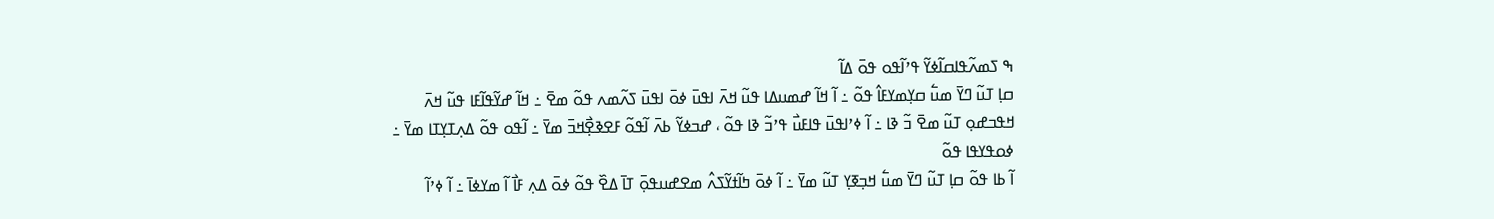ߒ ߖߘߍ߬ߟߊߛߊ߬ߦߌ߬ ߟߴߊ߬ߟߋ ߟߋ߫ ߡߊ߬
ߛߊ߲ ߠߎ߬ ߣߌ߫ ߘߎ߱ ߛߌ߲ߘߌߓߊ߮ ߟߋ߬ ߸ ߊ߬ ߞߊ߬ ߝߘߎߡߊ ߟߎ߬ ߞߍ߫ ߊߟߎ߫ ߦߋ߫ ߊߟߎ߫ ߖߍ߬ߘߍ ߟߋ߬ ߘߐ߫ ߸ ߞߊ߬ ߝߌ߬ߟߊ߬ߓߊ ߟߎ߬ ߞߍ߫ ߞߟߏߝߋ߲ ߠߎ߬ ߘߐ߫ ߏ߬ ߢߊ ߸ ߊ߬ ߦߴߊߟߎ߫ ߟߊߓߎ߯ ߟߴߏ߬ ߢߊ ߟߋ߬ ، ߝߏߦߌ߬ ߕߍ߫ ߊ߬ߟߋ߬ ߓߐߢߐ߲߯ߞߏ߫ ߘߌ߫ ߸ ߊ߬ߟߋ ߟߋ߬ ߡߍ߲ߠߌ߲ߠߊ ߘߌ߫ ߸ ߦߋߟߌߟߊ ߟߋ߬
ߊ߬ ߕߊ ߟߋ߬ ߛߊ߲ ߠߎ߬ ߣߌ߫ ߘߎ߱ ߞߏ߲ߧߌ߲ ߠߎ߬ ߘߌ߫ ߸ ߊ߬ ߦߋ߫ ߤߊ߬ߙߌ߬ߖߍ߮ ߘߐߝߎߟߋ߲߫ ߠߊ߫ ߡߐ߰ ߟߋ߬ ߦߋ߫ ߡߍ߲ ߓߊ߯ ߊ߬ ߘߌߦߊ߫ ߸ ߊ߬ ߦߴߊ߬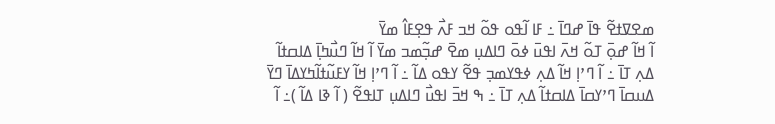ߘߐߜߙߐ߬ ߟߊ߫ ߝߣߊ߫ ߸ ߓߊ ߊ߬ߟߋ ߟߋ߬ ߞߏ ߓߍ߯ ߟߐ߲ߓߊ߮ ߘߌ߫
ߊ߬ ߞߊ߬ ߝߋ߲߫ ߠߋ߬ ߞߍ߫ ߊߟߎ߫ ߦߋ߫ ߣߊߡߎ߲ ߘߐ߫ ߝߏ߲߬ߘߏ ߘߌ߫ ߊ߬ ߞߊ߬ ߣߎ߯ߤߊ߲߫ ߡߊߛߙߊ߬ ߡߍ߲ ߠߊ߫ ߸ ߊ߬ ߣߴߊ߲ ߞߊ߬ ߡߍ߲ ߦߟߌߘߏ߲ ߟߐ߬ ߌߟߋ ߡߊ߬ ߸ ߊ߬ ߣߴߊ߲ ߞߊ߬ ߌߓߎ߬ߙߊ߬ߤߌߡߊ߫ ߣߌ߫ ߡߎߛߊ߫ ߣߴߌߛߊ߫ ߡߊߛߙߊ߬ ߡߍ߲ ߠߊ߫ ߸ ߒ ߞߏ߫ ߊߟߎ߯ ߣߊߡߎ߲ ߠߊߟߐ߬ ( ߊ߬ ߢߊ ߡߊ߬ )߸ ߊ߬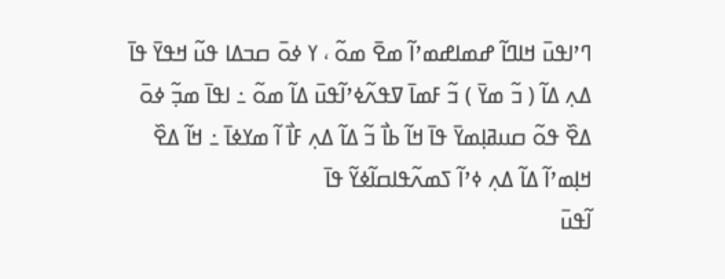ߣߴߊߟߎ߫ ߞߊߣߊ߬ ߝߘߊߝߘߴߊ߬ ߘߐ߫ ߘߋ߬ ، ߌ ߦߋ߫ ߛߏߡߊ ߟߎ߬ ߞߟߌ߫ ߟߊ߫ ߡߍ߲ ߡߊ߬ ( ߏ߬ ߘߌ߫ ) ߏ߬ ߓߘߊ߫ ߜߟߍ߬ߦߴߊ߬ߟߎ߫ ߡߊ߬ ߘߋ߬ ߸ ߊߟߊ߫ ߘߏ߲߬ ߦߋ߫ ߡߐ߰ ߟߋ߬ ߛߎߥߊ߲ߘߌ߫ ߟߊ߫ ߞߊ߬ ߕߊ߯ ߏ߬ ߡߊ߬ ߡߍ߲ ߓߊ߯ ߊ߬ ߘߌߦߊ߫ ߸ ߞߊ߬ ߡߐ߰ ߞߊ߲ߘߴߊ߬ ߡߊ߬ ߡߍ߲ ߦߴߊ߬ ߖߘߍ߬ߟߊߛߊ߬ߦߌ߬ ߟߊ߫
ߊ߬ߟߎ߫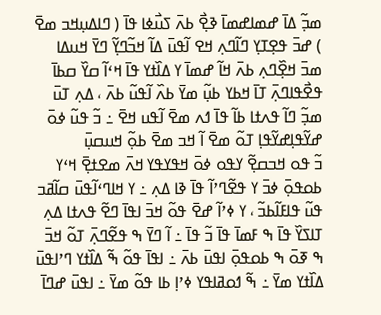ߘߏ߲߬ ߡߊ߫ ߝߘߊߝߘߊ߫ ߢߐ߲߯ ߕߍ߫ ߖߎ߯ߦߊ ߟߊ߫ ( ߣߊߡߎ߲ߞߏ ߘߐ߫ ) ߝߏ߫ ߟߐ߲ߠߌ߲ ߣߊ߬ߣߍ߲ ߞߐ ߊ߬ߟߎ߫ ߡߊ߬ ߞߏ߬ߣߌ߲߬ ߣߌ߫ ߞߎߡߊ ߘߏ߫ ߞߐ߲߰ߣߍ߲ ߕߍ߫ ߞߊ߬ ߝߘߊ߫ ߌ ߡߊ߰ߙߌ ߟߊ߫ ߞߵߊ߬ ߛߌ߰ ߛߕߊ߫ ߟߐ߯ߟߊߣߍ߲߫ ߠߊ߫ ߞߕߌ ߕߎ߲߬ ߘߌ߫ ߕߍ߰ ߊ߬ߟߎ߬ ߕߍ߫ ، ߡߍ߲ ߠߎ߫ ߘߏ߲߬ ߣߊ߬ ߟߍߙߊ ߕߊ߬ ߟߊ߫ ߗߍ ߘߐ߫ ߊ߬ߟߎ ߞߐ߫ ߸ ߏ߬ ߟߎ߬ ߦߋ߫ ߝߌ߬ߟߊ߲ߝߌ߬ߟߊ߲ ߠߋ߬ ߘߐ߫ ߊ߬ ߞߏ ߘߐ߫ ߕߋ߲߬ ߞߎߛߎ߲߫
ߏ߬ ߟߋ ߞߏߛߐ߲߬ ߌߟߋ ߦߋ߫ ߞߟߌߟߌ ߞߍ߫ ߘߐߙߐ߲߫ ߞߵߌ ߕߋߟߋ߲߫ ߦߏ߫ ߌ ߟߐ߬ߣߴߊ߬ ߟߊ߫ ߢߊ ߡߍ߲ ߸ ߌ ߞߊߣߵߊ߬ߟߎ߫ ߛߊ߬ߥߏ ߟߎ߬ ߟߊߓߊ߬ߕߏ߬ ، ߌ ߦߴߊ߬ ߝߐ߫ ߟߋ߬ ߞߏ߫ ߊߟߊ߫ ߣߐ߬ ߟߍߙߊ ߡߍ߲ ߠߊߖߌ߰ ߟߊ߫ ߒ ߓߘߊ߫ ߟߊ߫ ߏ߬ ߟߊ߫ ߸ ߊ߬ ߣߌ߫ ߒ ߟߐ߬ߣߍ߲߫ ߠߋ߬ ߞߏ߫ ߒ ߧߋ߫ ߒ ߕߋߟߋ߲߫ ߊߟߎ߫ ߕߍ߫ ߸ ߊߟߊ߫ ߟߋ߬ ߒ߬ ߡߊ߰ߙߌ ߣߴߊߟߎ߫ ߡߊ߰ߙߌ ߘߌ߫ ߸ ߒ߬ ߗߋߥߊߟߌ ߦߴߊ߲ ߕߊ ߟߋ߬ ߘߌ߫ ߸ ߊߟߎ߫ ߝߣߊ߫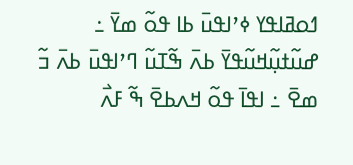ߗߋߥߊߟߌ ߦߴߊߟߎ߫ ߕߊ ߟߋ߬ ߘߌ߫ ߸ ߝߎ߬ߙߎ߲߬ߞߎ߬ߟߌ߫ ߕߍ߫ ߒ߬ߠߎ߬ ߣߴߊߟߎ߫ ߕߍ߫ ߏ߬ ߘߐ߫ ߸ ߊߟߊ߫ ߟߋ߬ ߞߍߕߐ߫ ߒ߬ ߓߍ߯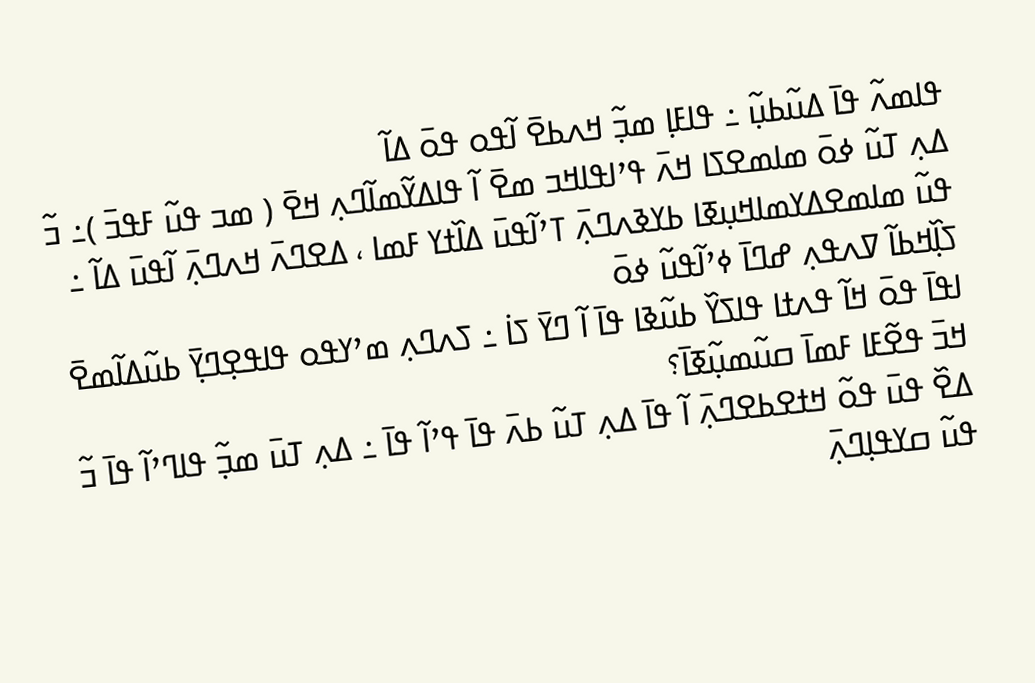ߟߊߘߍ߬ ߟߊ߫ ߡߎ߬ߕߎ߲߬ ߸ ߟߊߓߊ߲ ߘߏ߲߬ ߞߍߕߐ߫ ߊ߬ߟߋ ߟߋ߫ ߡߊ߬
ߡߍ߲ ߠߎ߬ ߦߋ߫ ߘߊߘߐߖߊ ߞߍ߫ ߟߴߊߟߊߞߏ ߘߐ߫ ߊ߬ ߟߊߡߌ߬ߘߊ߬ߣߍ߲ ߞߐ߫ ( ߘߏ ߟߎ߬ ߓߟߏ߫ )߸ ߏ߬ ߟߎ߬ ߘߊߘߐߡߌߘߊߞߎ߲ߧߊ ߕߌߢߍߣߍ߲߫ ߠߴߊ߬ߟߎ߫ ߡߊ߰ߙߌ ߓߘߊ ، ߡߐߣߍ߫ ߞߍߣߍ߲߫ ߊ߬ߟߎ߫ ߡߊ߬ ߸ ߖߊ߲߰ߞߕߊ߬ ߜߍߟߍ߲ ߝߣߊ߫ ߦߴߊ߬ߟߎ߬ ߦߋ߫
ߊߟߊ߫ ߟߋ߫ ߞߊ߬ ߟߍߙߊ ߟߊߖߌ߰ ߕߎ߬ߢߊ ߟߊ߫ ߊ߬ ߣߌ߫ ߖߊ߭ ߸ ߖߍߣߍ߲ ߘߴߌߟߋ ߟߊߟߐ߲ߣߌ߲߫ ߕߎ߬ߡߊ߬ߘߐ߫ ߞߏ߫ ߟߐ߬ߓߊ ߓߘߊ߫ ߛߎ߬ߘߎ߲߬ߧߊ߫؟
ߡߐ߰ ߟߎ߫ ߟߋ߬ ߞߙߐߕߐߣߍ߲߫ ߊ߬ ߟߊ߫ ߡߍ߲ ߠߎ߬ ߕߍ߫ ߟߊ߫ ߟߴߊ߬ ߟߊ߫ ߸ ߡߍ߲ ߠߎ߫ ߘߏ߲߬ ߟߊߣߴߊ߬ ߟߊ߫ ߏ߬ ߟߎ߬ ߛߌߟߊ߲ߣߍ߲߫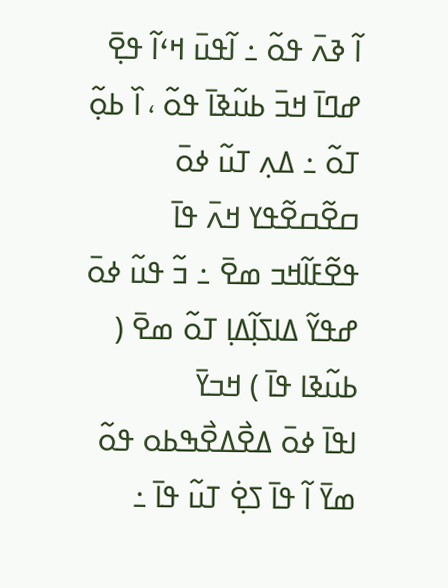ߊ߬ ߢߍ߫ ߟߋ߬ ߸ ߊ߬ߟߎ߫ ߞߵߊ߬ ߟߐ߲߫ ߝߣߊ߫ ߞߏ߫ ߕߎ߬ߢߊ߫ ߟߋ߬ ، ߊ߰ ߕߋ߲߬ ߠߋ߬ ߸ ߡߍ߲ ߠߎ߬ ߦߋ߫ ߛߐ߬ߛߐ߬ߟߌ ߞߍ߫ ߟߊ߫ ߟߐ߬ߓߊ߬ߞߏ ߘߐ߫ ߸ ߏ߬ ߟߎ߬ ߦߋ߫ ߝߟߌ߬ ߡߊߖߊ߲߬ߡߊ߲ ߠߋ߬ ߘߐ߫ ( ߕߎ߬ߢߊ ߟߊ߫ ) ߞߏߌ߫
ߊߟߊ߫ ߦߋ߫ ߡߐ߯ߡߐ߯ߒߕߋ ߟߋ߬ ߘߌ߫ ߊ߬ ߟߊ߫ ߖߐ߲߭ ߠߎ߬ ߟߊ߫ ߸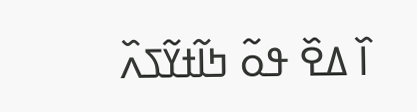ߊ߰ ߡߐ߰ ߟߋ߬ ߤߊ߬ߙߌ߬ߖߍ߰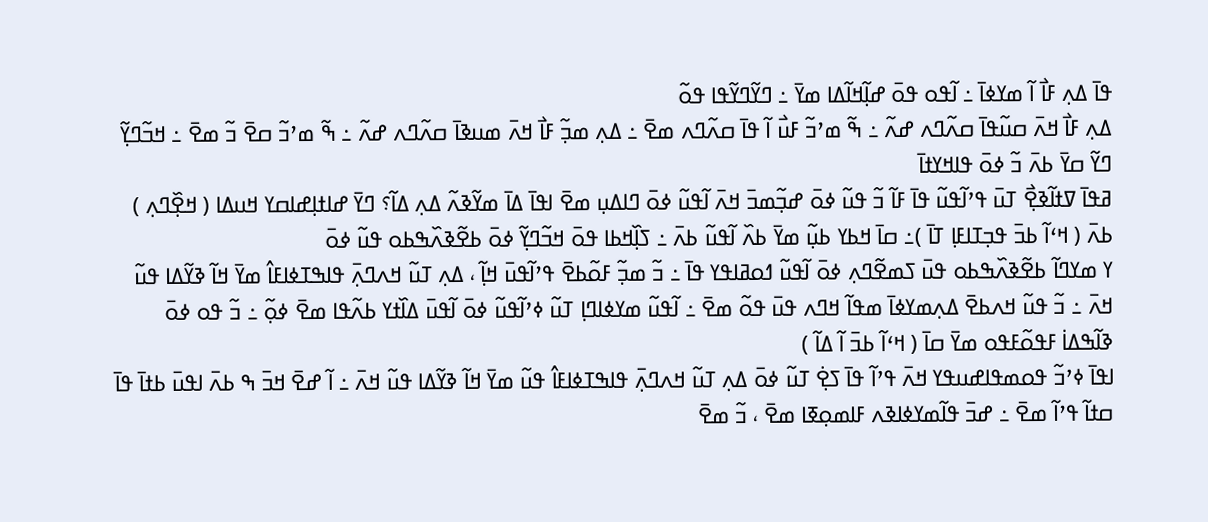ߟߊ߫ ߡߍ߲ ߓߊ߯ ߊ߬ ߘߌߦߊ߫ ߸ ߊ߬ߟߋ ߟߋ߫ ߝߊ߲߬ߞߊ߬ߡߊ ߘߌ߫ ߸ ߣߌ߬ߣߌ߬ߟߊ ߟߋ߬
ߡߍ߲ ߓߊ߯ ߞߍ߫ ߛߎ߬ߟߊ߫ ߛߍ߬ߣߍ ߝߍ߬ ߸ ߒ߬ ߘߴߏ߬ ߓߎ߯ ߊ߬ ߟߊ߫ ߛߍ߬ߣߍ ߘߐ߫ ߸ ߡߍ߲ ߘߏ߲߬ ߓߊ߯ ߞߍ߫ ߘߎߢߊ߫ ߛߍ߬ߣߍ ߝߍ߬ ߸ ߒ߬ ߘߴߏ߬ ߛߐ߫ ߏ߬ ߘߐ߫ ߸ ߞߏ߬ߣߌ߲߬ ߣߌ߬ ߛߌ߫ ߕߍ߫ ߏ߬ ߦߋ߫ ߟߊߞߌߙߊ߫
ߥߟߊ߫ ߜߙߊ߬ߢߐ߲߯ ߠߎ߫ ߟߴߊ߬ߟߎ߬ ߟߊ߫ ߓߊ߬ ߏ߬ ߟߎ߬ ߦߋ߫ ߝߏ߲߬ߘߏ߫ ߞߍ߫ ߊ߬ߟߎ߬ ߦߋ߫ ߣߊߡߎ߲ ߘߐ߫ ߊߟߊ߫ ߡߊ߫ ߘߌ߬ߢߍ߬ ߡߍ߲ ߡߊ߬؟ ߣߌ߫ ߝߊߙߊ߲ߝߊߛߌ ߞߎߡߊ ( ߞߐ߲߰ߣߍ߲ ) ߕߍ߫ ( ߞߵߊ߬ ߕߏ߫ ߟߏ߲ߠߊߓߊ߲ ߠߊ߫ )߸ ߛߊ߫ ߞߕߌ ߕߎ߲߬ ߘߌ߫ ߕߍ߰ ߊ߬ߟߎ߬ ߕߍ߫ ߸ ߖߊ߲߰ߞߕߊ ߟߋ߫ ߞߏ߬ߣߌ߲߬ ߦߋ߫ ߕߐ߬ߢߍ߰ߒߕߋ ߟߎ߬ ߦߋ߫
ߌ ߘߌߣߊ߬ ߕߐ߬ߢߍ߰ߒߕߋ ߟߎ߫ ߖߘߐ߬ߣߍ߲ ߦߋ߫ ߊ߬ߟߎ߬ ߗߋߥߊߟߌ ߟߊ߫ ߸ ߏ߬ ߘߏ߲߬ ߓߋ߬ߕߐ߫ ߟߴߊ߬ߟߎ߫ ߞߊ߲߬ ، ߡߍ߲ ߠߎ߬ ߞߍߣߍ߲߫ ߟߊߒߠߦߊߓߊ߮ ߘߌ߫ ߞߊ߬ ߢߌ߬ߡߊ ߟߎ߬ ߞߍ߫ ߸ ߏ߬ ߟߎ߬ ߞߍߕߐ߫ ߡߍ߲ߘߌߦߊ߫ ߘߟߊ߬ ߞߣߍ ߟߎ߫ ߟߋ߬ ߘߐ߫ ߸ ߊ߬ߟߎ߬ ߘߌߦߊߣߊ߲ ߠߎ߬ ߦߴߊ߬ߟߎ߬ ߦߋ߫ ߊ߬ߟߎ߫ ߡߊ߰ߙߌ ߕߍ߬ߟߊ ߘߐ߫ ߦߋ߲߬ ߸ ߏ߬ ߟߋ ߦߋ߫ ߢߊ߬ߒߡߊ߭ ߓߟߋ߬ߓߟߋ ߘߌ߫ ߛߊ߫ ( ߞߵߊ߬ ߕߏ߫ ߊ߬ ߡߊ߬ )
ߊߟߊ߫ ߦߴߏ߬ ߟߋߘߟߊߝߎߟߌ ߞߍ߫ ߟߴߊ߬ ߟߊ߫ ߖߐ߲߭ ߠߎ߬ ߦߋ߫ ߡߍ߲ ߠߎ߬ ߞߍߣߍ߲߫ ߟߊߒߠߦߊߓߊ߮ ߟߎ߬ ߘߌ߫ ߞߊ߬ ߢߌ߬ߡߊ ߟߎ߬ ߞߍ߫ ߸ ߊ߬ ߝߐ߫ ߞߏ߫ ߒ ߕߍ߫ ߊߟߎ߫ ߕߙߊ߫ ߟߊ߫ ߛߙߊ߬ ߟߴߊ߬ ߘߐ߫ ߸ ߝߏ߫ ߟߊ߬ߘߌߦߊߢߍ ߓߊߘߋ߲ߧߊ ߘߐ߫ ، ߏ߬ ߘߐ߫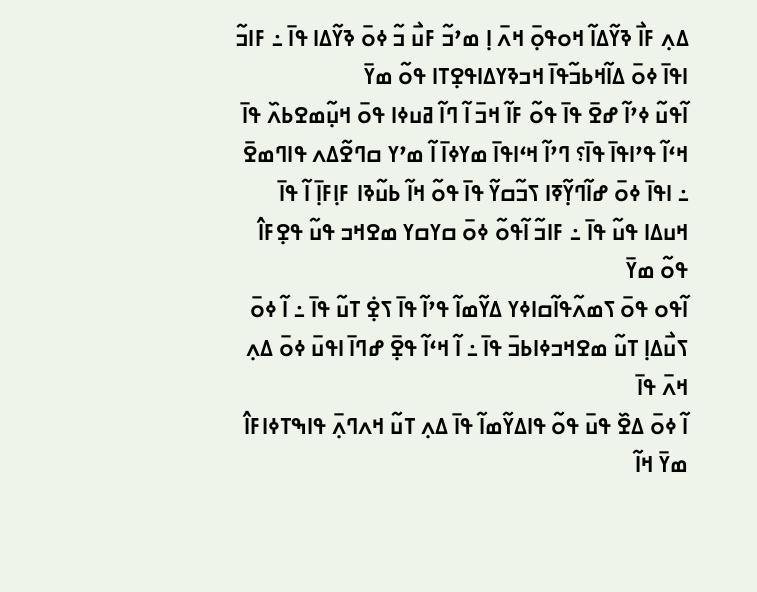ߡߍ߲ ߓߊ߯ ߢߌ߬ߡߊ߬ ߞߋߟߋ߲߫ ߞߍ߫ ߊ߲ ߘߴߏ߬ ߓߎ߯ ߏ߬ ߦߋ߫ ߢߌ߬ߡߊ ߟߊ߫ ߸ ߓߊߏ߬ ߊߟߊ߫ ߦߋ߫ ߡߊ߬ߞߕߏ߬ߟߊ߫ ߞߏߢߌߡߊߟߐ߲ߠߊ ߟߋ߬ ߘߌ߫
ߊ߬ߟߎ߬ ߦߴߊ߬ ߝߐ߫ ߟߊ߫ ߟߋ߬ ߓߊ߬ ߞߏ߫ ߊ߬ ߣߊ߬ ߥߎߦߊ ߟߋ߫ ߞߎ߲߬ߘߐߕߍ߰ ߟߊ߫ ߞߵߊ߬ ߟߴߊߟߊ߫ ߟߊ߫؟ ߣߴߊ߬ ߞߵߊߟߊ߫ ߘߌߦߊ߫ ߊ߬ ߘߴߌ ߛߣߐ߬ߡߍ ߟߊߣߘߐ߫ ߸ ߊߟߊ߫ ߦߋ߫ ߝߊ߬ߣߌ߲߬ߧߊ ߖߏ߬ߛߌ߬ ߟߊ߫ ߟߋ߬ ߞߊ߬ ߕߎ߬ߢߊ ߓߊ߲ߓߊ߲߫ ߊ߬ ߟߊ߫ ߞߎߡߊ ߟߎ߬ ߟߊ߫ ߸ ߓߊߏ߬ ߊ߬ߟߋ߬ ߦߋ߫ ߛߌߛߌ ߘߐߞߏ ߟߎ߬ ߟߐ߲ߓߊ߮ ߟߋ߬ ߘߌ߫
ߊ߬ߟߋ ߟߋ߫ ߖߘߍ߬ߟߊ߬ߛߊߦߌ ߡߌ߬ߘߊ߬ ߟߴߊ߬ ߟߊ߫ ߖߐ߲߭ ߠߎ߬ ߟߊ߫ ߸ ߊ߬ ߦߋ߫ ߖߎ߯ߡߊ߲ ߠߎ߬ ߘߐߞߏߦߊߕߏ߫ ߟߊ߫ ߸ ߊ߬ ߞߵߊ߬ ߟߐ߲߫ ߝߣߊ߫ ߊߟߎ߫ ߦߋ߫ ߡߍ߲ ߞߍ߫ ߟߊ߫
ߊ߬ ߦߋ߫ ߡߐ߰ ߟߎ߫ ߟߋ߬ ߟߊߡߌ߬ߘߊ߬ ߟߊ߫ ߡߍ߲ ߠߎ߬ ߞߍߣߍ߲߫ ߟߊߒߠߦߊߓߊ߮ ߘߌ߫ ߞߊ߬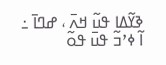ߢߌ߬ߡߊ ߟߎ߬ ߞߍ߫ ، ߝߣߊ߫ ߸ ߊ߬ ߦߴߏ߬ ߟߎ߫ ߟߋ߬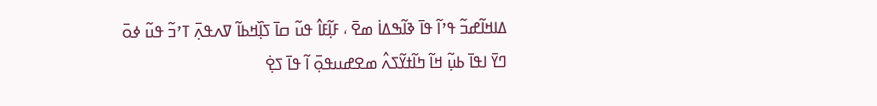ߡߊߞߊ߬ߝߏ߬ ߟߴߊ߬ ߟߊ߫ ߢߊ߬ߒߡߊ߭ ߘߐ߫ ، ߓߊ߲߬ߓߊ߮ ߟߎ߬ ߛߊ߫ ߖߊ߲߰ߞߕߊ߬ ߜߍߟߍ߲߫ ߠߴߏ߬ ߟߎ߬ ߦߋ߫
ߣߌ߫ ߊߟߊ߫ ߕߎ߲߬ ߞߊ߬ ߤߊ߬ߙߌ߬ߖߍ߮ ߘߐߝߎߟߋ߲߫ ߊ߬ ߟߊ߫ ߖߐ߲߭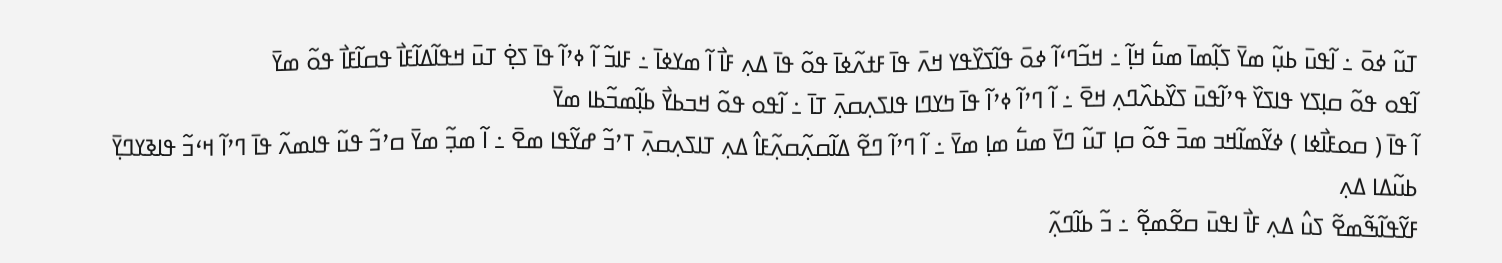ߠߎ߬ ߦߋ߫ ߸ ߊ߬ߟߎ߫ ߕߎ߲߬ ߘߌ߫ ߖߊ߲߬ߘߊ߫ ߘߎ߱ ߞߊ߲߬ ߸ ߞߏ߬ߣߵߊ߬ ߦߋ߫ ߟߊ߬ߖߌ߰ߟߌ ߞߍ߫ ߟߊ߫ ߓߙߍ߬ߦߊ߫ ߟߋ߬ ߟߊ߫ ߡߍ߲ ߓߊ߯ ߊ߬ ߘߌߦߊ߫ ߸ ߓߊߏ߬ ߊ߬ ߦߴߊ߬ ߟߊ߫ ߖߐ߲߭ ߠߎ߫ ߞߟߊ߬ߡߊ߬ߓߊ߯ ߟߛߊ߬ߓߊ߯ ߟߋ߬ ߘߌ߫
ߊ߬ߟߋ ߟߋ߬ ߛߊ߲ߖߌ ߟߊߖߌ߰ ߟߴߊ߬ߟߎ߫ ߖߌ߰ߕߍ߰ߣߍ߲ ߞߐ߫ ߸ ߊ߬ ߣߴߊ߬ ߦߴߊ߬ ߟߊ߫ ߤߌߣߊ ߟߊߖߍ߲ߛߍ߲߫ ߠߊ߫ ߸ ߊ߬ߟߋ ߟߋ߬ ߞߏߕߌ߯ ߕߊ߲߬ߘߏ߬ߕߊ ߘߌ߫
ߊ߬ ߟߊ߫ ( ߛߋߓߊ߯ߦߊ ) ߦߌ߬ߘߊ߬ߞߏ ߘߏ߫ ߟߋ߬ ߛߊ߲ ߠߎ߬ ߣߌ߫ ߘߎ߱ ߘߊ߲ ߘߌ߫ ߸ ߊ߬ ߣߴߊ߬ ߣߐ߬ ߡߊ߬ߛߍ߲߬ߛߍ߲߬ߓߊ߮ ߡߍ߲ ߠߊߖߍ߲ߛߍ߲߫ ߠߴߏ߬ ߝߌ߬ߟߊ ߘߐ߫ ߸ ߊ߬ ߘߏ߲߬ ߘߌ߫ ߛߴߏ߬ ߟߎ߬ ߟߊߘߍ߬ ߟߊ߫ ߣߴߊ߬ ߞߵߏ߬ ߟߊߢߌߣߌ߲߫ ߕߎ߬ߡߊ ߡߍ߲
ߓߌ߬ߟߊ߬ߒ߬ߘߐ߬ ߖߎ߮ ߡߍ߲ ߓߊ߯ ߊߟߎ߫ ߛߐ߬ߘߐ߲߬ ߸ ߏ߬ ߕߊ߬ߣߍ߲߬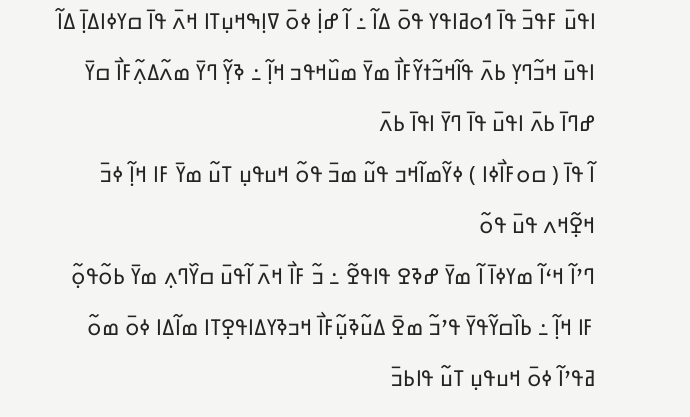ߊߟߎ߫ ߓߟߏ߫ ߟߊ߫ ߗߋߥߊߟߌ ߟߋ߫ ߡߊ߬ ߸ ߊ߬ ߝߊ߲߭ ߦߋ߫ ߜߊ߲ߒߞߎ߲ߠߊ ߞߍ߫ ߟߊ߫ ߛߌߦߊߡߊ߲߫ ߡߊ߬
ߊߟߎ߫ ߞߏ߬ߣߌ߲ ߕߍ߫ ߟߊ߬ߞߏ߬ߙߌ߬ߓߊ߯ ߘߌ߫ ߘߎ߰ߞߟߏ ߞߊ߲߬ ߸ ߢߌ߲߬ ߣߌ߫ ߘߍ߬ߡߍ߲߬ߓߊ߯ ߛߌ߫ ߝߣߊ߫ ߕߍ߫ ߊߟߎ߫ ߟߊ߫ ߣߌ߫ ߊߟߊ߫ ߕߍ߫
ߊ߬ ߟߊ߫ ( ߛߋߓߊ߯ߦߊ ) ߦߌ߬ߘߊ߬ߞߏ ߟߎ߬ ߘߏ߫ ߟߋ߬ ߞߎߟߎ߲ ߠߎ߬ ߘߌ߫ ߓߊ ߞߊ߲߬ ߦߏ߫ ߞߐ߲߬ߞߍ ߟߎ߫ ߟߋ߬
ߣߴߊ߬ ߞߵߊ߬ ߘߌߦߊ߫ ߊ߬ ߘߌ߫ ߝߢߐ ߟߊߟߐ߬ ߸ ߏ߬ ߓߊ߯ ߞߍ߫ ߊ߬ߟߎ߫ ߛߌ߰ߣߍ߲ ߘߌ߫ ߕߋ߬ߟߋ߲߬ ߓߊ ߞߊ߲߬ ߸ ߕߊ߰ߛߌ߬ߟߌ߫ ߟߴߏ߬ ߘߐ߫ ߡߎ߬ߢߎ߲߬ߓߊ߯ ߞߏߢߌߡߊߟߐ߲ߠߊ ߘߊ߬ߡߊ ߦߋ߫ ߘߋ߬
ߥߟߴߊ߬ ߦߋ߫ ߞߎߟߎ߲ ߠߎ߬ ߟߊߕߏ߫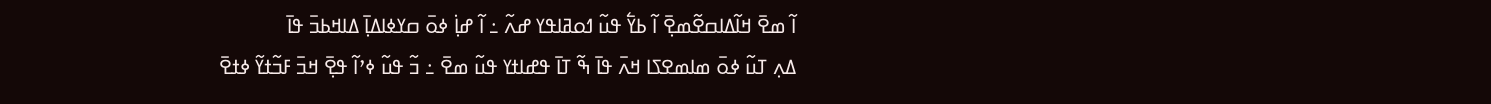ߊ߬ ߘߐ߫ ߞߊ߬ߡߊߛߐ߬ߘߐ߲߫ ߊ߬ ߕߌ߱ ߟߎ߬ ߗߋߥߊߟߌ ߝߍ߬ ߸ ߊ߬ ߝߊ߲߭ ߦߋ߫ ߛߌߦߊߡߊ߲߫ ߡߊߞߕߏ߫ ߟߊ߫
ߡߍ߲ ߠߎ߬ ߦߋ߫ ߘߊߘߐߖߊ ߞߍ߫ ߟߊ߫ ߒ߬ ߠߊ߫ ߟߝߊߙߌ ߟߎ߬ ߘߐ߫ ߸ ߏ߬ ߟߎ߬ ߦߴߊ߬ ߟߐ߲߫ ߞߏ߫ ߓߏ߬ߙߌ߬ ߦߙߐ߫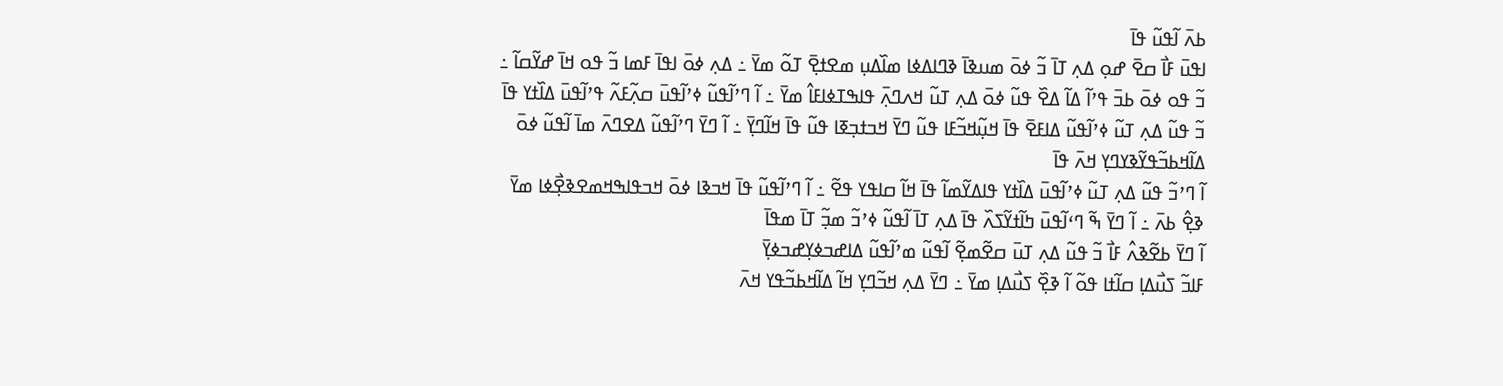ߕߍ߫ ߊ߬ߟߎ߬ ߟߊ߫
ߊߟߎ߫ ߓߊ߯ ߛߐ߫ ߝߋ߲ ߡߍ߲ ߠߊ߫ ߏ߬ ߦߋ߫ ߘߎߢߊ߫ ߢߣߊߡߦߊ ߘߊ߰ߡߎ߲ ߘߐߙߐ߲߫ ߠߋ߬ ߘߌ߫ ߸ ߡߍ߲ ߦߋ߫ ߊߟߊ߫ ߓߘߊ ߏ߬ ߟߋ ߞߊ߫ ߝߌ߬ߛߊ߬ ߸ ߏ߬ ߟߋ ߦߋ߫ ߕߏ߫ ߟߴߊ߬ ߡߊ߬ ߡߐ߰ ߟߎ߬ ߦߋ߫ ߡߍ߲ ߠߎ߬ ߞߍߣߍ߲߫ ߟߊߒߠߦߊߓߊ߮ ߘߌ߫ ߸ ߊ߬ ߣߴߊ߬ߟߎ߬ ߦߴߊ߬ߟߎ߫ ߛߍ߲߬ߓߍ߬ ߟߴߊ߬ߟߎ߫ ߡߊ߰ߙߌ ߟߊ߫
ߏ߬ ߟߎ߬ ߡߍ߲ ߠߎ߬ ߦߴߊ߬ߟߎ߬ ߡߊߓߐ߫ ߟߊ߫ ߞߎ߲߬ߞߏ߬ߓߊ ߟߎ߬ ߣߌ߫ ߞߏߙߏ߲ߧߊ ߟߎ߬ ߟߊ߫ ߞߊ߬ߣߌ߲߫ ߸ ߊ߬ ߣߌ߫ ߣߴߊ߬ߟߎ߬ ߡߐߣߍ߫ ߘߊ߫ ߊ߬ߟߎ߬ ߦߋ߫ ߡߊ߬ߞߕߏ߬ߟߌ߬ߢߌߣߌ߲ ߞߍ߫ ߟߊ߫
ߊ߬ ߣߴߏ߬ ߟߎ߬ ߡߍ߲ ߠߎ߬ ߦߴߊ߬ߟߎ߫ ߡߊ߰ߙߌ ߟߊߡߌ߬ߘߊ߬ ߟߊ߫ ߞߊ߬ ߛߊߟߌ ߟߐ߬ ߸ ߊ߬ ߣߴߊ߬ߟߎ߬ ߟߊ߫ ߞߏߢߊ ߦߋ߫ ߞߏߟߊߒߞߘߐߢߐ߲߯ߦߊ ߘߌ߫ ߢߐ߲߮ ߕߍ߫ ߸ ߊ߬ ߣߌ߫ ߒ߬ ߣߵߊ߬ߟߎ߫ ߤߊ߬ߙߌ߬ߖߍ߰ ߟߊ߫ ߡߍ߲ ߠߊ߫ ߊ߬ߟߎ߬ ߦߴߏ߬ ߘߏ߲߬ ߠߊ߫ ߘߟߊ߫
ߊ߬ ߣߌ߫ ߕߐ߬ߢߍ߮ ߓߊ߯ ߏ߬ ߟߎ߬ ߡߍ߲ ߠߎ߫ ߛߐ߬ߘߐ߲߬ ߊ߬ߟߎ߬ ߘߴߊ߬ߟߎ߬ ߡߊߝߏߦߌ߲ߝߏߦߌ߲߫
ߓߊߏ߬ ߖߎ߯ߡߊ߲ ߛߊ߬ߙߊ ߟߋ߬ ߊ߬ ߢߐ߲߰ ߖߎ߯ߡߊ߲ ߘߌ߫ ߸ ߣߌ߫ ߡߍ߲ ߞߏ߬ߣߌ߲ ߞߊ߬ ߡߊ߬ߞߕߏ߬ߟߌ ߞߍ߫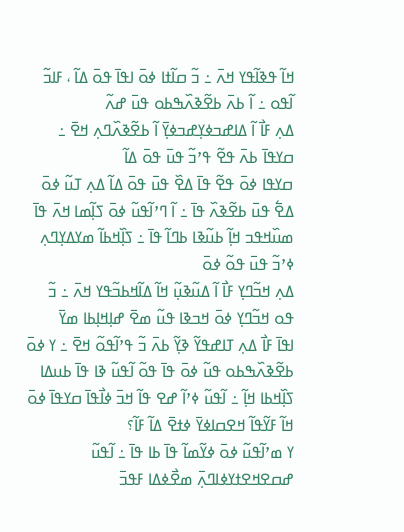ߞߊ߬ ߟߢߊ߬ߟߌ ߞߍ߫ ߸ ߏ߬ ߛߊ߬ߙߊ ߦߋ߫ ߊߟߊ߫ ߟߋ߫ ߡߊ߬ ، ߓߊߏ߬ ߊ߬ߟߋ ߸ ߊ߬ ߕߍ߫ ߕߐ߬ߢߍ߰ߒߕߋ ߟߎ߫ ߝߍ߬
ߡߍ߲ ߓߊ߯ ߊ߬ ߡߊߝߏߦߌ߲ߝߏߦߌ߲߫ ߊ߬ ߕߐ߬ߢߍ߰ߣߍ߲ ߞߐ߫ ߸ ߛߌߟߊ߫ ߕߍ߫ ߟߐ߬ ߟߴߏ߬ ߟߎ߫ ߟߋ߫ ߡߊ߬
ߛߌߟߊ ߦߋ߫ ߟߐ߬ ߟߊ߫ ߡߐ߰ ߟߎ߫ ߟߋ߫ ߡߊ߬ ߡߍ߲ ߠߎ߬ ߦߋ߫ ߡߐ߱ ߟߎ߫ ߕߐ߬ߢߍ߰ ߟߊ߫ ߸ ߊ߬ ߣߴߊ߬ߟߎ߬ ߦߋ߫ ߖߊ߲߬ߘߊ ߞߍ߫ ߟߊ߫ ߘߎ߰ߞߟߏ ߞߊ߲߬ ߕߎ߬ߢߊ ߕߣߊ߬ ߟߊ߫ ߸ ߖߊ߲߰ߞߕߊ߬ ߘߌߡߌ߲ߣߍ߲ ߦߴߏ߬ ߟߎ߫ ߟߋ߬ ߦߋ߫
ߡߍ߲ ߞߏ߬ߣߌ߲ ߓߊ߯ ߊ߬ ߡߎ߬ߢߎ߲߬ ߞߊ߬ ߡߊ߬ߞߕߏ߬ߟߌ ߞߍ߫ ߸ ߏ߬ ߟߋ ߞߏ߬ߣߌ߲ ߦߋ߫ ߞߏߢߊ ߟߎ߬ ߘߐ߫ ߝߊ߲ߞߊ߲ߕߊ ߘߌ߫
ߊߟߊ߫ ߓߊ߯ ߡߍ߲ ߠߊߝߟߌ߬ ߢߌ߲߬ ߕߍ߫ ߏ߬ ߟߴߊ߬ߟߋ߬ ߞߐ߫ ߸ ߌ ߦߋ߫ ߕߐ߬ߢߍ߰ߒߕߋ ߟߎ߬ ߦߋ߫ ߟߊ߫ ߟߋ߬ ߊ߬ߟߎ߬ ߢߊ ߟߊ߫ ߕߎߡߊ ߖߊ߲߰ߞߕߊ ߞߊ߲߬ ߸ ߊ߬ߟߎ߬ ߦߴߊ߬ ߝߐ ߟߊ߬ ߞߏ߫ ߦߊ߯ߟߊ߫ ߛߌߟߊ߫ ߦߋ߫ ߞߊ߬ ߓߌ߬ߟߊ߬ ߞߐߛߊߦߌ߫ ߦߙߐ߫ ߡߊ߬ ߓߊ߬؟
ߌ ߘߴߊ߬ߟߎ߬ ߦߋ߫ ߦߌ߬ߘߊ߬ ߟߊ߫ ߕߊ ߟߊ߫ ߸ ߊ߬ߟߎ߬ ߝߛߐߞߐߙߌߦߊߣߍ߲߫ ߘߐ߯ߦߡߊ ߓߟߏ߫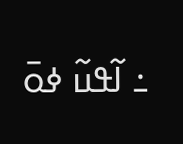߸ ߊ߬ߟߎ߬ ߦߋ߫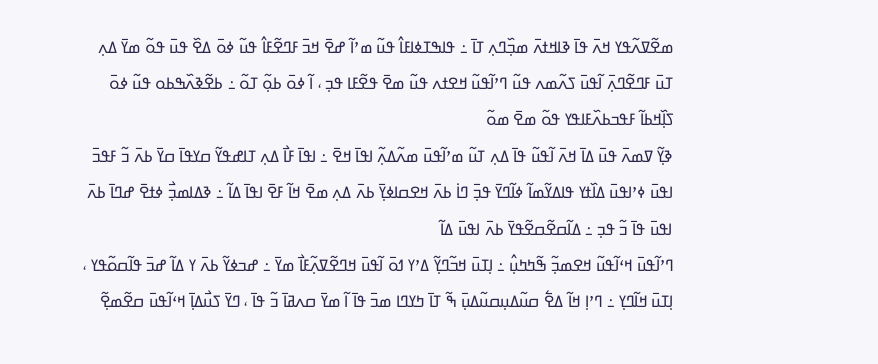ߘߐ߬ߜߍ߬ߟߌ ߞߍ߫ ߟߊ߫ ߢߊߞߙߍ߫ ߘߏ߲߰ߣߍ߲ ߠߊ߫ ߸ ߟߊߒߠߦߊߓߊ߮ ߟߎ߬ ߘߴߊ߬ ߝߐ߫ ߞߏ߫ ߓߣߐ߬ߓߊ߮ ߟߎ߬ ߦߋ߫ ߡߐ߰ ߟߎ߫ ߟߋ߬ ߘߌ߫ ߡߍ߲ ߠߎ߫ ߓߣߐ߬ߣߍ߲߫ ߊ߬ߟߎ߫ ߖߍ߬ߘߍ ߟߎ߬ ߣߴߊ߬ߟߎ߬ ߞߐߙߍ ߟߎ߬ ߘߐ߫ ߟߐ߬ߓߊ ߟߏ߲ ، ߊ߬ ߦߋ߫ ߕߋ߲߬ ߠߋ߬ ߸ ߕߐ߬ߢߍ߰ߒߕߋ ߟߎ߬ ߦߋ߫ ߖߊ߲߰ߞߕߊ߬ ߓߟߏߕߍ߰ߓߊߟߌ ߟߋ߬ ߘߐ߫ ߘߋ߬
ߢߌ߲߬ ߜߘߍ߫ ߟߎ߫ ߡߊ߫ ߞߍ߫ ߊ߬ߟߎ߬ ߟߊ߫ ߡߍ߲ ߠߎ߬ ߘߴߊ߬ߟߎ߫ ߘߍ߬ߡߍ߲߬ ߊߟߊ߫ ߞߐ߫ ߸ ߊߟߊ߫ ߓߊ߯ ߡߍ߲ ߠߊߝߟߌ߬ ߛߌߟߊ߫ ߛߌ߫ ߕߍ߫ ߏ߬ ߓߟߏ߫
ߊߟߎ߫ ߦߴߊߟߎ߫ ߡߊ߰ߙߌ ߟߊߡߌ߬ߘߊ߬ ߦߊ߬ߣߌ߫ ߟߏ߲߫ ߣߊ߭ ߕߍ߫ ߞߐߛߊߦߌ߲߫ ߕߍ߫ ߡߍ߲ ߘߐ߫ ߞߊ߬ ߓߐ߫ ߊߟߊ߫ ߡߊ߬ ߸ ߢߡߊߘߏ߲߯ ߦߙߐ߫ ߝߣߊ߫ ߕߍ߫ ߊߟߎ߫ ߟߊ߫ ߏ߬ ߟߏ߲ ߸ ߡߊ߬ߛߐ߬ߛߐ߬ߟߌ߫ ߕߍ߫ ߊߟߎ߫ ߡߊ߬
ߣߴߊ߬ߟߎ߫ ߞߵߊ߬ߟߎ߬ ߞߐߘߏ߲߬ ߒ߬ߤߤߎ߲߮ ߸ ߊ߲ߠߎ߫ ߞߏ߬ߣߌ߲߬ ߡߴߌ ߗߋ߫ ߊ߬ߟߎ߫ ߞߣߐ߬ߜߍ߲߬ߓߊ߯ ߘߌ߫ ߸ ߝߏߦߌ߬ ߕߍ߫ ߌ ߡߊ߬ ߝߏ߫ ߟߊ߬ߛߋ߬ߟߌ ، ߊ߲ߠߎ߫ ߞߊ߬ߣߌ߲ ߸ ߣߴߊ߲ ߞߊ߬ ߡߐ߱ ߛߎ߬ߡߎ߲ߛߎ߬ߡߎ߲߫ ߒ߬ ߠߊ߫ ߤߌߣߊ ߘߏ߫ ߟߊ߫ ߊ߬ ߘߌ߫ ߛߍߥߊ߫ ߏ߬ ߟߊ߫ ، ߣߌ߫ ߖߎ߯ߡߊ߲߫ ߞߵߊ߬ߟߎ߫ ߛߐ߬ߘߐ߲߬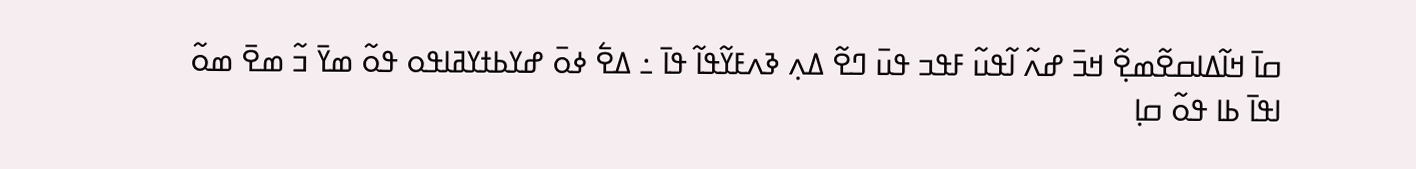ߛߊ߫ ߞߊ߬ߡߊߛߐ߬ߘߐ߲߬ ߞߏ߫ ߝߍ߬ ߊ߬ߟߎ߬ ߓߟߏ ߟߎ߫ ߣߐ߬ ߡߍ߲ ߢߍߓߌ߬ߟߊ߬ ߟߊ߫ ߸ ߡߐ߱ ߦߋ߫ ߝߌߕߙߌߥߊߟߋ ߟߋ߬ ߘߌ߫ ߏ߬ ߘߐ߫ ߘߋ߬
ߊߟߊ߫ ߕߊ ߟߋ߬ ߛߊ߲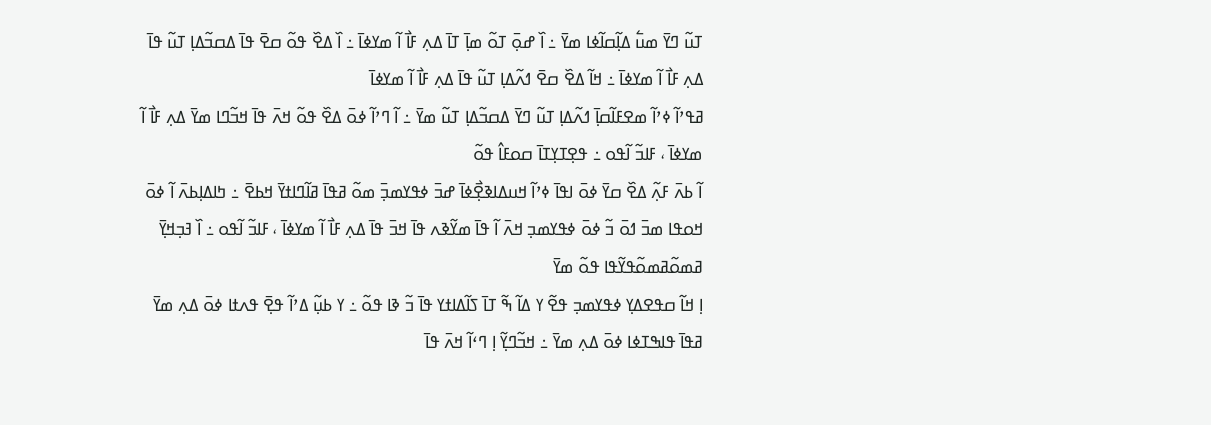ߠߎ߬ ߣߌ߫ ߘߎ߱ ߡߊ߲߬ߛߊ߬ߦߊ ߘߌ߫ ߸ ߊ߰ ߝߋ߲߫ ߠߋ߬ ߘߊ߲߫ ߠߊ߫ ߡߍ߲ ߓߊ߯ ߊ߬ ߘߌߦߊ߫ ߸ ߊ߰ ߡߐ߰ ߟߋ߬ ߛߐ߫ ߟߊ߫ ߡߛߏ߬ߡߊ߲ ߠߎ߬ ߟߊ߫ ߡߍ߲ ߓߊ߯ ߊ߬ ߘߌߦߊ߫ ߸ ߞߊ߬ ߡߐ߰ ߛߐ߫ ߗߍ߬ߡߊ߲ ߠߎ߬ ߟߊ߫ ߡߍ߲ ߓߊ߯ ߊ߬ ߘߌߦߊ߫
ߥߟߴߊ߬ ߦߴߊ߬ ߘߐߓߊ߬ߛߊ߲߫ ߗߍ߬ߡߊ߲ ߠߎ߬ ߣߌ߫ ߡߛߏ߬ߡߊ߲ ߠߎ߬ ߘߌ߫ ߸ ߊ߬ ߣߴߊ߬ ߦߋ߫ ߡߐ߰ ߟߋ߬ ߞߍ߫ ߟߊ߫ ߞߏ߬ߣߊ ߘߌ߫ ߡߍ߲ ߓߊ߯ ߊ߬ ߘߌߦߊ߫ ، ߓߊߏ߬ ߊ߬ߟߋ ߸ ߟߐ߲ߠߌ߲ߠߊ߫ ߛߋߓߊ߮ ߟߋ߬
ߊ߬ ߕߍ߫ ߓߍ߲߬ ߡߐ߰ ߛߌ߫ ߦߋ߫ ߊߟߊ߫ ߦߴߊ߬ ߞߎߡߊߢߐ߲߯ߦߊ߫ ߝߏ߫ ߦߟߌߘߏ߲߫ ߘߋ߬ ߥߟߊ߫ ߥߊ߬ߣߊߙߌ߫ ߞߕߐ߫ ߸ ߤߊߡߊ߲ߕߍ߫ ߊ߬ ߦߋ߫ ߞߋߟߊ ߘߏ߫ ߗߋ߫ ߏ߬ ߦߋ߫ ߦߟߌߘߏ߲ ߞߍ߫ ߊ߬ ߟߊ߫ ߘߌ߬ߢߍ ߟߊ߫ ߞߏ߫ ߟߊ߫ ߡߍ߲ ߓߊ߯ ߊ߬ ߘߌߦߊ߫ ، ߓߊߏ߬ ߊ߬ߟߋ ߸ ߊ߰ ߔߏ߲ߞߌ߲߫ ߥߘߋ߬ߥߘߋ߬ߟߌ߬ߟߊ ߟߋ߬ ߘߌ߫
ߊ߲ ߞߊ߬ ߛߟߐߡߌ߲ ߦߟߌߘߏ߲ ߟߐ߬ ߌ ߡߊ߬ ߒ߬ ߠߊ߫ ߖߊ߬ߡߊߙߌ ߟߊ߫ ߏ߬ ߢߊ ߟߋ߬ ߸ ߌ ߕߎ߲߬ ߡߴߊ߬ ߟߐ߲߫ ߟߍߙߊ ߦߋ߫ ߡߍ߲ ߘߌ߫ ߥߟߊ߫ ߟߊߒߠߦߊ ߦߋ߫ ߡߍ߲ ߘߌ߫ ߸ ߞߏ߬ߣߌ߲߬ ߊ߲ ߣߵߊ߬ ߞߍ߫ ߟߊ߫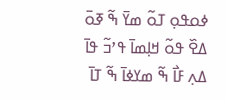ߦߋߟߋ߲ ߠߋ߬ ߘߌ߫ ߒ߬ ߧߋ߫ ߡߐ߰ ߟߋ߬ ߞߊ߲ߘߊ߫ ߟߴߏ߬ ߟߊ߫ ߡߍ߲ ߓߊ߯ ߒ߬ ߘߌߦߊ߫ ߒ߬ ߠߊ߫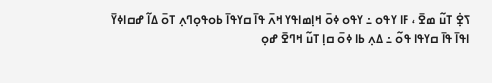ߖߐ߲߭ ߠߎ߬ ߘߐ߫ ، ߓߊ ߌߟߋ ߸ ߌߟߋ ߦߋ߫ ߞߊ߲ߘߊߟߌ ߞߍ߫ ߟߊ߫ ߛߌߟߊ߫ ߕߋߟߋ߲ߣߍ߲ ߠߋ߫ ߡߊ߬ ߝߛߊߦߌ߫
ߊߟߊ߫ ߟߊ߫ ߛߌߟߊ ߟߋ߬ ߸ ߡߍ߲ ߕߊ ߦߋ߫ ߛߊ߲ ߠߎ߬ ߞߣߐ߫ ߝߋ߲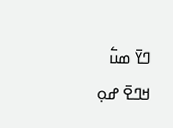ߣߌ߫ ߘߎ߱ ߞߣߐ߫ ߝߋ߲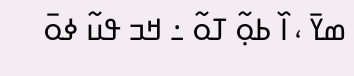ߘߌ߫ ، ߊ߰ ߕߋ߲߬ ߠߋ߬ ߸ ߞߏ ߟߎ߬ ߦߋ߫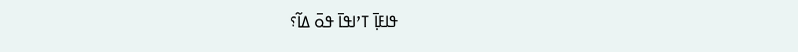ߟߊߓߊ߲߫ ߠߴߊߟߊ߫ ߟߋ߫ ߡߊ߬؟